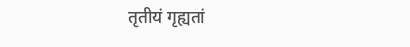तृतीयं गृह्यतां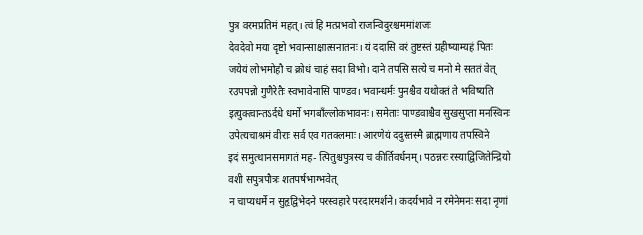पुत्र वरमप्रतिमं महत्। त्वं हि मत्प्रभवो राजन्विदुरश्चममांशजः
देवदेवो मया दृष्टो भवान्साक्षात्सनातनः। यं ददासि वरं तुष्टस्तं ग्रहीष्याम्यहं पितः
जयेयं लोभमोहौ च क्रोधं चाहं सदा विभो। दाने तपसि सत्ये च मनो मे सततं वेत्
रउपपन्नो गुणैरेतैः स्वभावेनासि पाण्डव। भवान्धर्मः पुनश्चैव यथोक्तं ते भविष्यति
इत्युक्त्वान्तऽर्दधे धर्मो भगबाँल्लोकभावनः। समेताः पाण्डवाश्चैव सुखसुप्ता मनस्विनः
उपेत्यचाश्रमं वीराः सर्व एव गतक्लमाः। आरणेयं ददुस्तस्मै ब्राह्मणाय तपस्विने
इदं समुत्थानसमागतं मह- त्पितुश्चपुत्रस्य च कीर्तिवर्धनम्। पठन्नरः रस्याद्विजितेन्द्रियो वशी सपुत्रपौत्रः शतपर्षभाग्भवेत्
न चाप्यधर्मे न सुहृद्विभेदने परस्वहारे परदारमर्शने। कदर्यभावे न रमेनेमनः सदा नृणां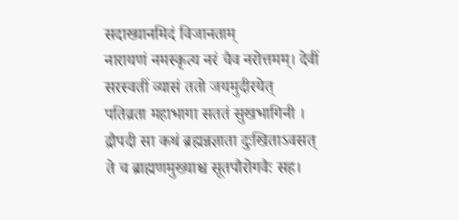सदाख्यानमिदं विजानताम्
नारायणं नमस्कृत्य नरं चैव नरोत्तमम्। देवीं सरस्वतीं व्यासं ततो जयमुदीरयेत्
पतिव्रता महाभागा सततं सुखभागिनी । द्रौपदी सा कथं ब्रह्मन्नज्ञाता दुःखिताऽवसत्
ते च ब्राह्मणमुख्याश्च सूतपौरोगवैः सह।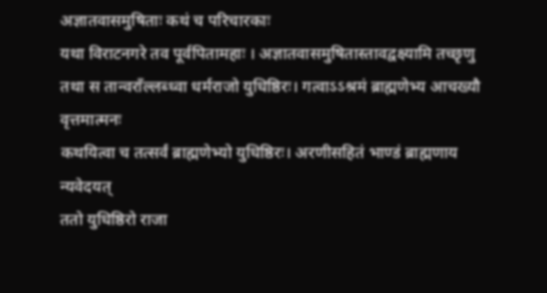अज्ञातवासमुषिताः कथं च परिचारकाः
यथा विराटनगरे तव पूर्वपितामहाः । अज्ञातवासमुषितास्तावद्वक्ष्यामि तच्छृणु
तथा स तान्वराँल्लब्ध्वा धर्मराजो युधिष्ठिरः। गत्वाऽऽश्रमं ब्राह्मणेभ्य आचख्यौ वृत्तमात्मनः
कथयित्वा च तत्सर्वं ब्राह्मणेभ्यो युधिष्ठिरः। अरणीसहितं भाण्डं ब्राह्मणाय न्यवेदयत्
ततो युधिष्ठिरो राजा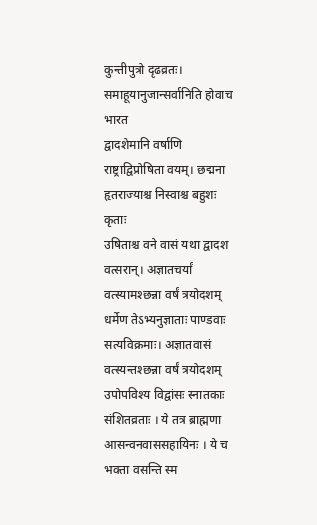कुन्तीपुत्रो दृढव्रतः। समाहूयानुजान्सर्वानिति होवाच भारत
द्वादशेमानि वर्षाणि राष्ट्राद्विप्रोषिता वयम्। छद्मना हृतराज्याश्च निस्वाश्च बहुशः कृताः
उषिताश्च वने वासं यथा द्वादश वत्सरान्। अज्ञातचर्यां वत्स्यामश्छन्ना वर्षं त्रयोदशम्
धर्मेण तेऽभ्यनुज्ञाताः पाण्डवाः सत्यविक्रमाः। अज्ञातवासं वत्स्यन्तश्छन्ना वर्षं त्रयोदशम्
उपोपविश्य विद्वांसः स्नातकाः संशितव्रताः । ये तत्र ब्राह्मणा आसन्वनवाससहायिनः । ये च भक्ता वसन्ति स्म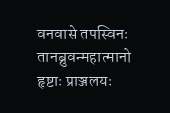वनवासे तपस्विनः
तानब्रुवन्महात्मानो हृष्टाः प्राञ्जलयः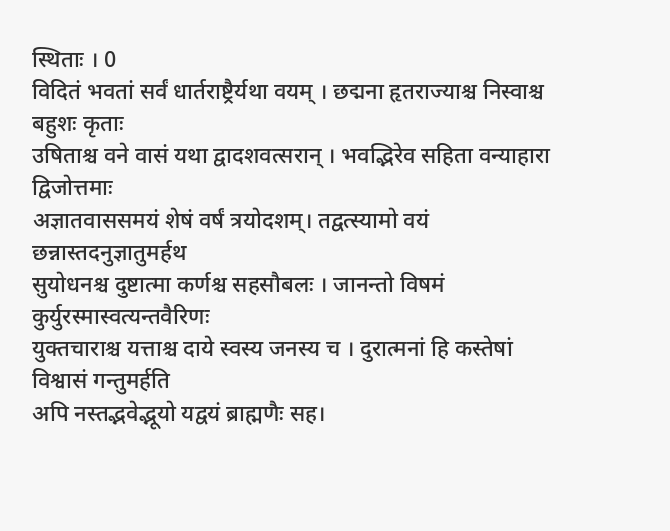स्थिताः । 0
विदितं भवतां सर्वं धार्तराष्ट्रैर्यथा वयम् । छद्मना हृतराज्याश्च निस्वाश्च बहुशः कृताः
उषिताश्च वने वासं यथा द्वादशवत्सरान् । भवद्भिरेव सहिता वन्याहारा द्विजोत्तमाः
अज्ञातवाससमयं शेषं वर्षं त्रयोदशम्। तद्वत्स्यामो वयं छन्नास्तदनुज्ञातुमर्हथ
सुयोधनश्च दुष्टात्मा कर्णश्च सहसौबलः । जानन्तो विषमं कुर्युरस्मास्वत्यन्तवैरिणः
युक्तचाराश्च यत्ताश्च दाये स्वस्य जनस्य च । दुरात्मनां हि कस्तेषां विश्वासं गन्तुमर्हति
अपि नस्तद्भवेद्भूयो यद्वयं ब्राह्मणैः सह।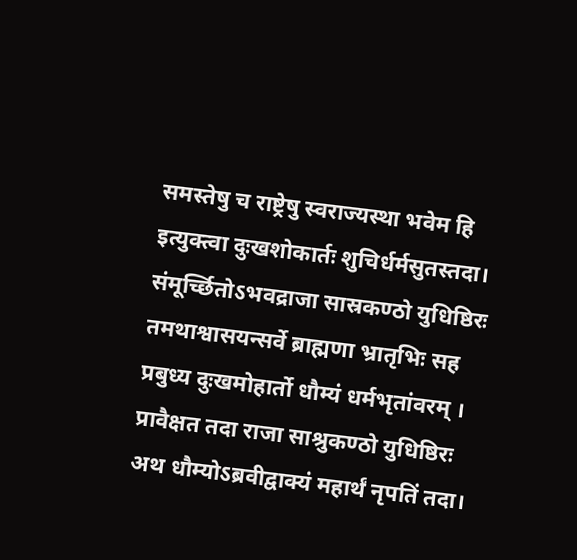समस्तेषु च राष्ट्रेषु स्वराज्यस्था भवेम हि
इत्युक्त्वा दुःखशोकार्तः शुचिर्धर्मसुतस्तदा। संमूर्च्छितोऽभवद्राजा सास्रकण्ठो युधिष्ठिरः
तमथाश्वासयन्सर्वे ब्राह्मणा भ्रातृभिः सह
प्रबुध्य दुःखमोहार्तो धौम्यं धर्मभृतांवरम् । प्रावैक्षत तदा राजा साश्रुकण्ठो युधिष्ठिरः
अथ धौम्योऽब्रवीद्वाक्यं महार्थं नृपतिं तदा।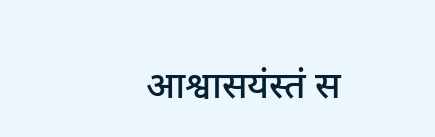आश्वासयंस्तं स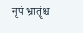नृपं भ्रातॄंश्च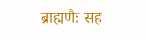ब्राह्मणैः सह